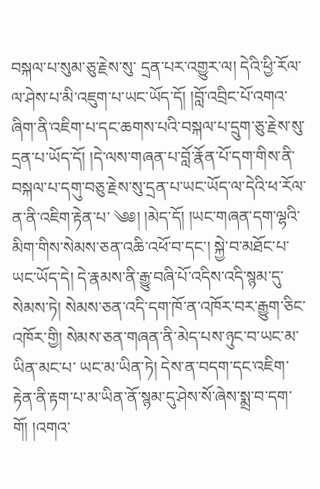བསྐལ་པ་སུམ་ཅུ་རྗེས་སུ་ དྲན་པར་འགྱུར་ལ། དེའི་ཕྱི་རོལ་ལ་ཤེས་པ་མི་འཇུག་པ་ཡང་ཡོད་དོ། །བློ་འབྲིང་པོ་འགའ་ཞིག་ནི་འཇིག་པ་དང་ཆགས་པའི་བསྐལ་པ་དྲུག་ཅུ་རྗེས་སུ་དྲན་པ་ཡོད་དོ། །དེ་ལས་གཞན་པ་བློ་རྣོན་པོ་དག་གིས་ནི་བསྐལ་པ་དགུ་བཅུ་རྗེས་སུ་དྲན་པ་ཡང་ཡོད་ལ་དེའི་ཕ་རོལ་ན་ནི་འཇིག་རྟེན་པ་ ༄༅། །མེད་དོ། །ཡང་གཞན་དག་ལྷའི་མིག་གིས་སེམས་ཅན་འཆི་འཕོ་བ་དང་། སྐྱེ་བ་མཐོང་པ་ཡང་ཡོད་དེ། དེ་རྣམས་ནི་རྒྱུ་བཞི་པོ་འདིས་འདི་སྙམ་དུ་སེམས་ཏེ། སེམས་ཅན་འདི་དག་ཁོ་ན་འཁོར་བར་རྒྱུག་ཅིང་འཁོར་གྱི། སེམས་ཅན་གཞན་ནི་མེད་པས་ཉུང་བ་ཡང་མ་ཡིན་མང་པ་ ཡང་མ་ཡིན་ཏེ། དེས་ན་བདག་དང་འཇིག་རྟེན་ནི་རྟག་པ་མ་ཡིན་ནོ་སྙམ་དུ་ཤེས་སོ་ཞེས་སྨྲ་བ་དག་གོ། །འགའ་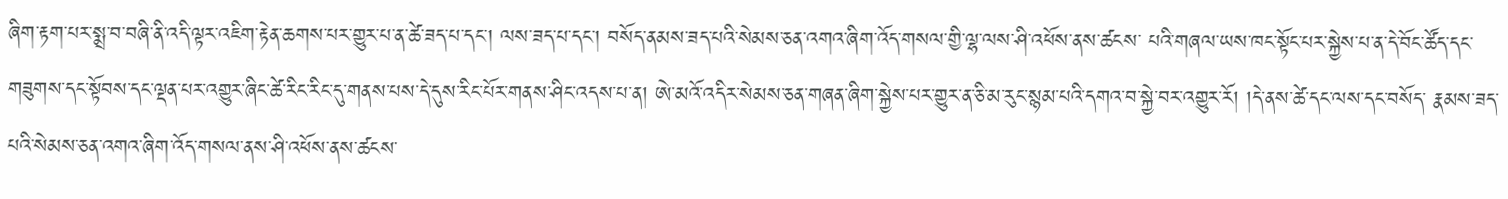ཞིག་རྟག་པར་སྨྲ་བ་བཞི་ནི་འདི་ལྟར་འཇིག་རྟེན་ཆགས་པར་གྱུར་པ་ན་ཚེ་ཟད་པ་དང་། ལས་ཟད་པ་དང་། བསོད་ནམས་ཟད་པའི་སེམས་ཅན་འགའ་ཞིག་འོད་གསལ་གྱི་ལྷ་ལས་ཤི་འཕོས་ནས་ཚངས་ པའི་གཞལ་ཡས་ཁང་སྟོང་པར་སྐྱེས་པ་ན་དེ་བོང་ཚོད་དང་གཟུགས་དང་སྟོབས་དང་ལྡན་པར་འགྱུར་ཞིང་ཚེ་རིང་རིང་དུ་གནས་པས་དེ་དུས་རིང་པོར་གནས་ཤིང་འདས་པ་ན། ཨེ་མའོ་འདིར་སེམས་ཅན་གཞན་ཞིག་སྐྱེས་པར་གྱུར་ན་ཅི་མ་རུང་སྙམ་པའི་དགའ་བ་སྐྱེ་བར་འགྱུར་རོ། །དེ་ནས་ཚེ་དང་ལས་དང་བསོད་ རྣམས་ཟད་པའི་སེམས་ཅན་འགའ་ཞིག་འོད་གསལ་ནས་ཤི་འཕོས་ནས་ཚངས་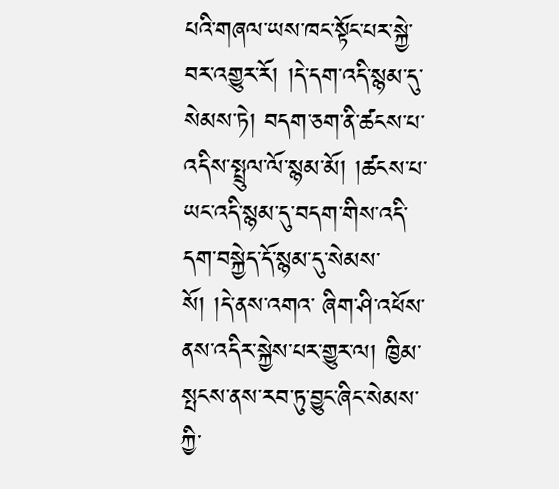པའི་གཞལ་ཡས་ཁང་སྟོང་པར་སྐྱེ་བར་འགྱུར་རོ། །དེ་དག་འདི་སྙམ་དུ་སེམས་ཏེ། བདག་ཅག་ནི་ཚངས་པ་འདིས་སྤྲུལ་ལོ་སྙམ་མོ། །ཚངས་པ་ཡང་འདི་སྙམ་དུ་བདག་གིས་འདི་དག་བསྐྱེད་དོ་སྙམ་དུ་སེམས་སོ། །དེ་ནས་འགའ་ ཞིག་ཤི་འཕོས་ནས་འདིར་སྐྱེས་པར་གྱུར་ལ། ཁྱིམ་སྤངས་ནས་རབ་ཏུ་བྱུང་ཞིང་སེམས་ཀྱི་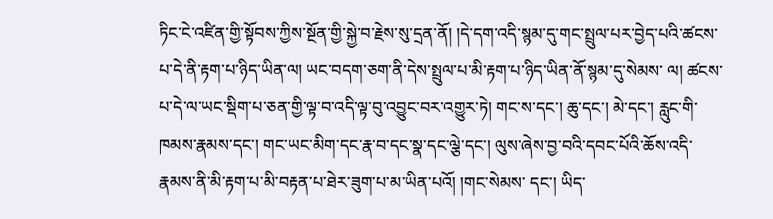ཏིང་ངེ་འཛིན་གྱི་སྟོབས་ཀྱིས་སྔོན་གྱི་སྐྱེ་བ་རྗེས་སུ་དྲན་ནོ། །དེ་དག་འདི་སྙམ་དུ་གང་སྤྲུལ་པར་བྱེད་པའི་ཚངས་པ་དེ་ནི་རྟག་པ་ཉིད་ཡིན་ལ། ཡང་བདག་ཅག་ནི་དེས་སྤྲུལ་པ་མི་རྟག་པ་ཉིད་ཡིན་ནོ་སྙམ་དུ་སེམས་ ལ། ཚངས་པ་དེ་ལ་ཡང་སྡིག་པ་ཅན་གྱི་ལྟ་བ་འདི་ལྟ་བུ་འབྱུང་བར་འགྱུར་ཏེ། གང་ས་དང་། ཆུ་དང་། མེ་དང་། རླུང་གི་ཁམས་རྣམས་དང་། གང་ཡང་མིག་དང་རྣ་བ་དང་སྣ་དང་ལྕེ་དང་། ལུས་ཞེས་བྱ་བའི་དབང་པོའི་ཆོས་འདི་རྣམས་ནི་མི་རྟག་པ་མི་བརྟན་པ་ཐེར་ཟུག་པ་མ་ཡིན་པའོ། །གང་སེམས་ དང་། ཡིད་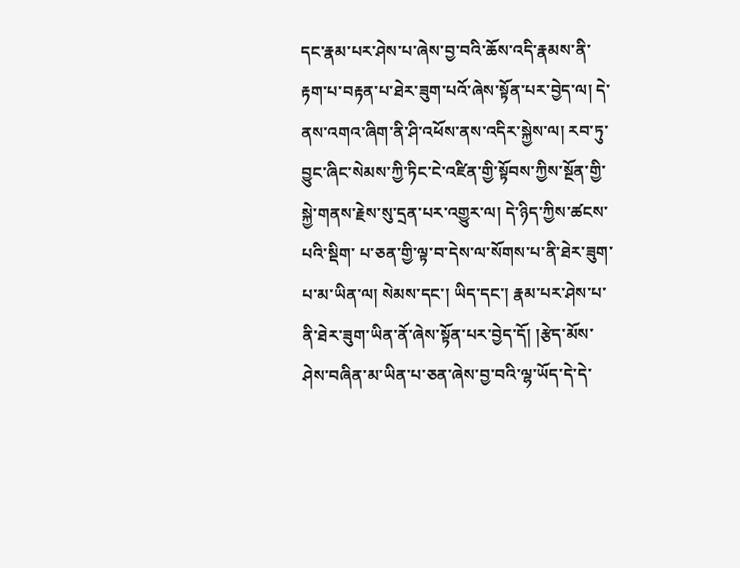དང་རྣམ་པར་ཤེས་པ་ཞེས་བྱ་བའི་ཆོས་འདི་རྣམས་ནི་རྟག་པ་བརྟན་པ་ཐེར་ཟུག་པའོ་ཞེས་སྟོན་པར་བྱེད་ལ། དེ་ནས་འགའ་ཞིག་ནི་ཤི་འཕོས་ནས་འདིར་སྐྱེས་ལ། རབ་ཏུ་བྱུང་ཞིང་སེམས་ཀྱི་ཏིང་ངེ་འཛིན་གྱི་སྟོབས་ཀྱིས་སྔོན་གྱི་སྐྱེ་གནས་རྗེས་སུ་དྲན་པར་འགྱུར་ལ། དེ་ཉིད་ཀྱིས་ཚངས་པའི་སྡིག་ པ་ཅན་གྱི་ལྟ་བ་དེས་ལ་སོགས་པ་ནི་ཐེར་ཟུག་པ་མ་ཡིན་ལ། སེམས་དང་། ཡིད་དང་། རྣམ་པར་ཤེས་པ་ནི་ཐེར་ཟུག་ཡིན་ནོ་ཞེས་སྟོན་པར་བྱེད་དོ། །རྩེད་མོས་ཤེས་བཞིན་མ་ཡིན་པ་ཅན་ཞེས་བྱ་བའི་ལྷ་ཡོད་དེ་དེ་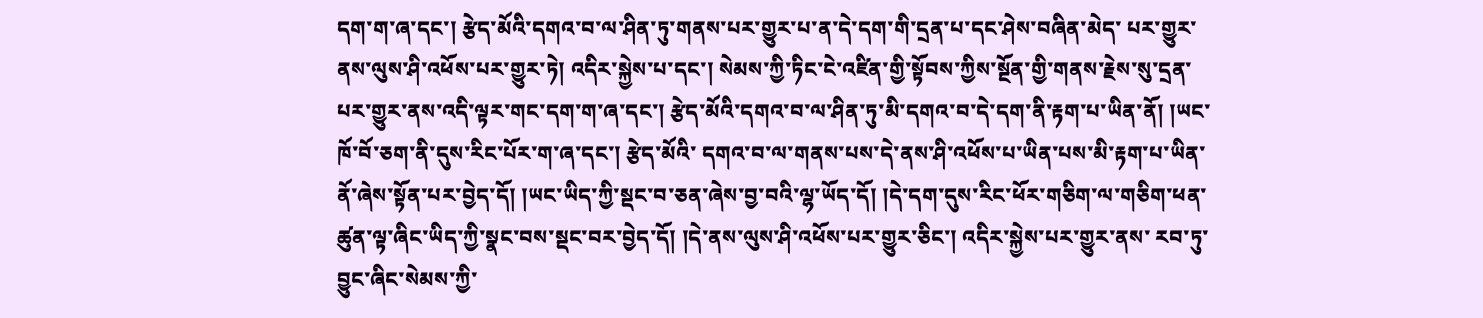དག་ག་ཞ་དང་། རྩེད་མོའི་དགའ་བ་ལ་ཤིན་ཏུ་གནས་པར་གྱུར་པ་ན་དེ་དག་གི་དྲན་པ་དང་ཤེས་བཞིན་མེད་ པར་གྱུར་ནས་ལུས་ཤི་འཕོས་པར་གྱུར་ཏེ། འདིར་སྐྱེས་པ་དང་། སེམས་ཀྱི་ཏིང་ངེ་འཛིན་གྱི་སྟོབས་ཀྱིས་སྔོན་གྱི་གནས་རྗེས་སུ་དྲན་པར་གྱུར་ནས་འདི་ལྟར་གང་དག་ག་ཞ་དང་། རྩེད་མོའི་དགའ་བ་ལ་ཤིན་ཏུ་མི་དགའ་བ་དེ་དག་ནི་རྟག་པ་ཡིན་ནོ། །ཡང་ཁོ་བོ་ཅག་ནི་དུས་རིང་པོར་ག་ཞ་དང་། རྩེད་མོའི་ དགའ་བ་ལ་གནས་པས་དེ་ནས་ཤི་འཕོས་པ་ཡིན་པས་མི་རྟག་པ་ཡིན་ནོ་ཞེས་སྟོན་པར་བྱེད་དོ། །ཡང་ཡིད་ཀྱི་སྡང་བ་ཅན་ཞེས་བྱ་བའི་ལྷ་ཡོད་དོ། །དེ་དག་དུས་རིང་ཕོར་གཅིག་ལ་གཅིག་ཕན་ཚུན་ལྟ་ཞིང་ཡིད་ཀྱི་སྣང་བས་སྡང་བར་བྱེད་དོ། །དེ་ནས་ལུས་ཤི་འཕོས་པར་གྱུར་ཅིང་། འདིར་སྐྱེས་པར་གྱུར་ནས་ རབ་ཏུ་བྱུང་ཞིང་སེམས་ཀྱི་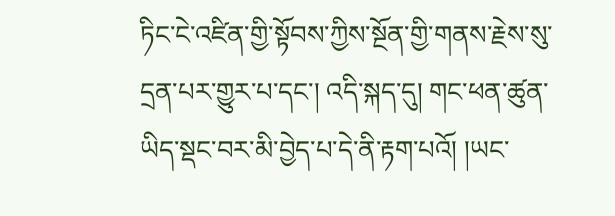ཏིང་ངེ་འཛིན་གྱི་སྟོབས་ཀྱིས་སྔོན་གྱི་གནས་རྗེས་སུ་དྲན་པར་གྱུར་པ་དང་། འདི་སྐད་དུ། གང་ཕན་ཚུན་ཡིད་སྡང་བར་མི་བྱེད་པ་དེ་ནི་རྟག་པའོ། །ཡང་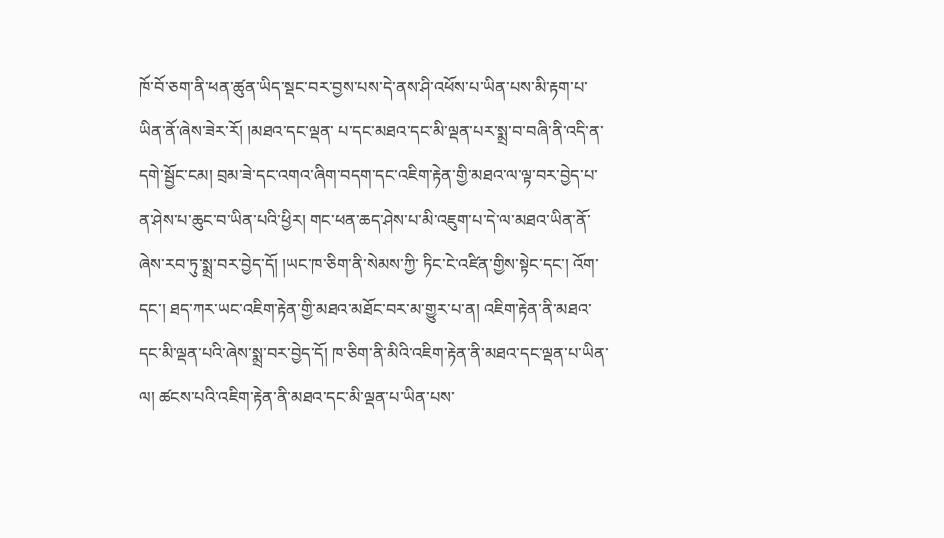ཁོ་བོ་ཅག་ནི་ཕན་ཚུན་ཡིད་སྡང་བར་བྱས་པས་དེ་ནས་ཤི་འཕོས་པ་ཡིན་པས་མི་རྟག་པ་ཡིན་ནོ་ཞེས་ཟེར་རོ། །མཐའ་དང་ལྡན་ པ་དང་མཐའ་དང་མི་ལྡན་པར་སྨྲ་བ་བཞི་ནི་འདི་ན་དགེ་སྦྱོང་ངམ། བྲམ་ཟེ་དང་འགའ་ཞིག་བདག་དང་འཇིག་རྟེན་གྱི་མཐའ་ལ་ལྟ་བར་བྱེད་པ་ན་ཤེས་པ་ཆུང་བ་ཡིན་པའི་ཕྱིར། གང་ཕན་ཆད་ཤེས་པ་མི་འཇུག་པ་དེ་ལ་མཐའ་ཡིན་ནོ་ཞེས་རབ་ཏུ་སྨྲ་བར་བྱེད་དོ། །ཡང་ཁ་ཅིག་ནི་སེམས་ཀྱི་ ཏིང་ངེ་འཛིན་གྱིས་སྟེང་དང་། འོག་དང་། ཐད་ཀར་ཡང་འཇིག་རྟེན་གྱི་མཐའ་མཐོང་བར་མ་གྱུར་པ་ན། འཇིག་རྟེན་ནི་མཐའ་དང་མི་ལྡན་པའི་ཞེས་སྨྲ་བར་བྱེད་དོ། ཁ་ཅིག་ནི་མིའི་འཇིག་རྟེན་ནི་མཐའ་དང་ལྡན་པ་ཡིན་ལ། ཚངས་པའི་འཇིག་རྟེན་ནི་མཐའ་དང་མི་ལྡན་པ་ཡིན་པས་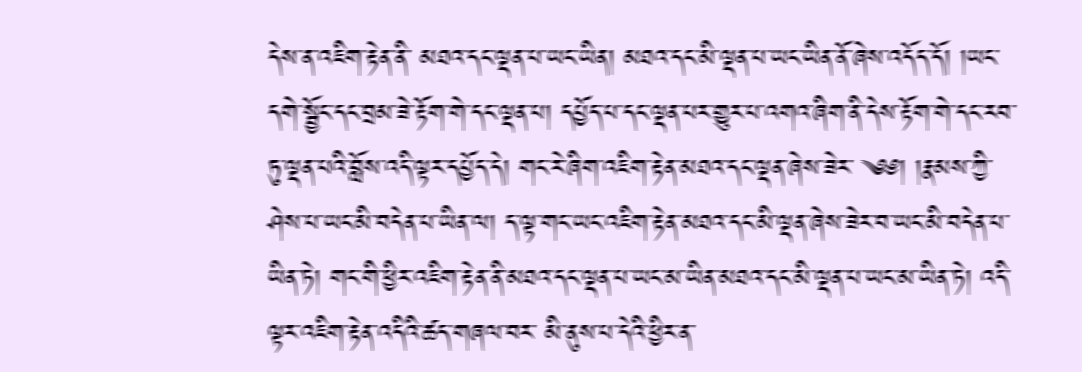དེས་ན་འཇིག་རྟེན་ནི་ མཐའ་དང་ལྡན་པ་ཡང་ཡིན། མཐའ་དང་མི་ལྡན་པ་ཡང་ཡིན་ནོ་ཞེས་འདོད་དོ། །ཡང་དགེ་སྦྱོང་དང་བྲམ་ཟེ་རྟོག་གེ་དང་ལྡན་པ། དཔྱོད་པ་དང་ལྡན་པར་གྱུར་པ་འགའ་ཞིག་ནི་དེས་རྟོག་གེ་དང་རབ་ཏུ་ལྡན་པའི་བློས་འདི་ལྟར་དཔྱོད་དེ། གང་རེ་ཞིག་འཇིག་རྟེན་མཐའ་དང་ལྡན་ཞེས་ཟེར་ ༄༅། །རྣམས་ཀྱི་ཤེས་པ་ཡང་མི་བདེན་པ་ཡིན་ལ། ད་ལྟ་གང་ཡང་འཇིག་རྟེན་མཐའ་དང་མི་ལྡན་ཞེས་ཟེར་བ་ཡང་མི་བདེན་པ་ཡིན་ཏེ། གང་གི་ཕྱིར་འཇིག་རྟེན་ནི་མཐའ་དང་ལྡན་པ་ཡང་མ་ཡིན་མཐའ་དང་མི་ལྡན་པ་ཡང་མ་ཡིན་ཏེ། འདི་ལྟར་འཇིག་རྟེན་འདིའི་ཚད་གཞལ་བར་ མི་ནུས་པ་དེའི་ཕྱིར་ན་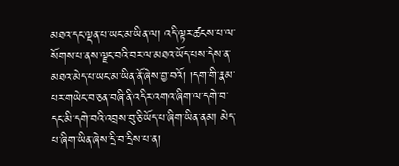མཐའ་དང་ལྡན་པ་ཡང་མ་ཡིན་ལ། འདི་ལྟར་ཚངས་པ་ལ་སོགས་པ་ནས་ལྗང་བའི་བར་ལ་མཐའ་ཡོད་པས་དེས་ན་མཐའ་མེད་པ་ཡང་མ་ཡིན་ནོ་ཞེས་བྱ་བའོ། །དག་གི་རྣམ་པར་གཡེང་བ་ཅན་བཞི་ནི་འདིར་འགའ་ཞིག་ལ་དགེ་བ་དང་མི་དགེ་བའི་འབྲས་བུ་ཅི་ཡོད་པ་ཞིག་ཡིན་ནམ། མེད་པ་ཞིག་ཡིན་ཞེས་དྲི་བ་དྲིས་པ་ན།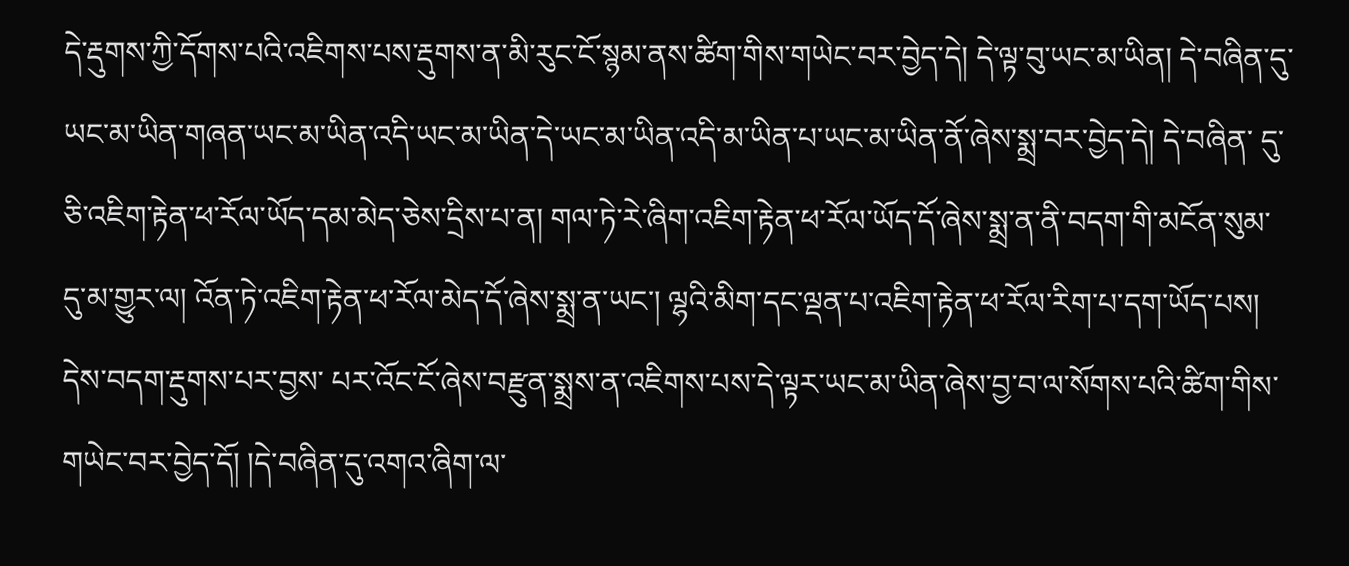དེ་རྡུགས་ཀྱི་དོགས་པའི་འཇིགས་པས་རྡུགས་ན་མི་རུང་ངོ་སྙམ་ནས་ཚིག་གིས་གཡེང་བར་བྱེད་དེ། དེ་ལྟ་བུ་ཡང་མ་ཡིན། དེ་བཞིན་དུ་ཡང་མ་ཡིན་གཞན་ཡང་མ་ཡིན་འདི་ཡང་མ་ཡིན་དེ་ཡང་མ་ཡིན་འདི་མ་ཡིན་པ་ཡང་མ་ཡིན་ནོ་ཞེས་སྨྲ་བར་བྱེད་དེ། དེ་བཞིན་ དུ་ཅི་འཇིག་རྟེན་ཕ་རོལ་ཡོད་དམ་མེད་ཅེས་དྲིས་པ་ན། གལ་ཏེ་རེ་ཞིག་འཇིག་རྟེན་ཕ་རོལ་ཡོད་དོ་ཞེས་སྨྲ་ན་ནི་བདག་གི་མངོན་སུམ་དུ་མ་གྱུར་ལ། འོན་ཏེ་འཇིག་རྟེན་ཕ་རོལ་མེད་དོ་ཞེས་སྨྲ་ན་ཡང་། ལྷའི་མིག་དང་ལྡན་པ་འཇིག་རྟེན་ཕ་རོལ་རིག་པ་དག་ཡོད་པས། དེས་བདག་རྡུགས་པར་བྱས་ པར་འོང་ངོ་ཞེས་བརྫུན་སྨྲས་ན་འཇིགས་པས་དེ་ལྟར་ཡང་མ་ཡིན་ཞེས་བྱ་བ་ལ་སོགས་པའི་ཚིག་གིས་གཡེང་བར་བྱེད་དོ། །དེ་བཞིན་དུ་འགའ་ཞིག་ལ་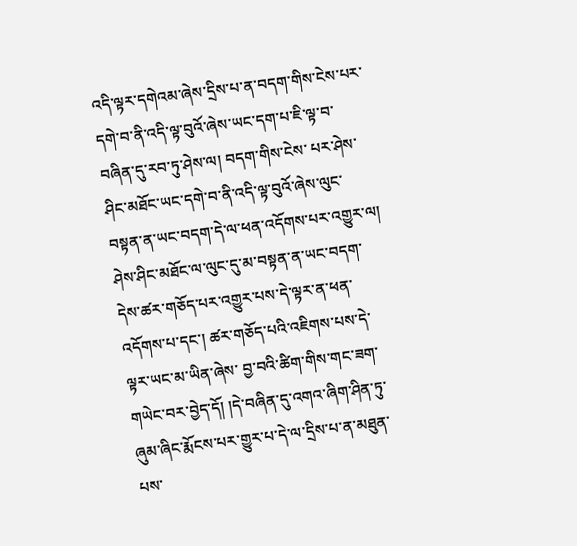འདི་ལྟར་དགེའམ་ཞེས་དྲིས་པ་ན་བདག་གིས་ངེས་པར་དགེ་བ་ནི་འདི་ལྟ་བུའོ་ཞེས་ཡང་དག་པ་ཇི་ལྟ་བ་བཞིན་དུ་རབ་ཏུ་ཤེས་ལ། བདག་གིས་ངེས་ པར་ཤེས་ཤིང་མཐོང་ཡང་དགེ་བ་ནི་འདི་ལྟ་བུའོ་ཞེས་ལུང་བསྟན་ན་ཡང་བདག་དེ་ལ་ཕན་འདོགས་པར་འགྱུར་ལ། ཤེས་ཤིང་མཐོང་ལ་ལུང་དུ་མ་བསྟན་ན་ཡང་བདག་དེས་ཚར་གཅོད་པར་འགྱུར་པས་དེ་ལྟར་ན་ཕན་འདོགས་པ་དང་། ཚར་གཅོད་པའི་འཇིགས་པས་དེ་ལྟར་ཡང་མ་ཡིན་ཞེས་ བྱ་བའི་ཚིག་གིས་གང་ཟག་གཡེང་བར་བྱེད་དོ། །དེ་བཞིན་དུ་འགའ་ཞིག་ཤིན་ཏུ་ཞུམ་ཞིང་རྨོངས་པར་གྱུར་པ་དེ་ལ་དྲིས་པ་ན་མཐུན་པས་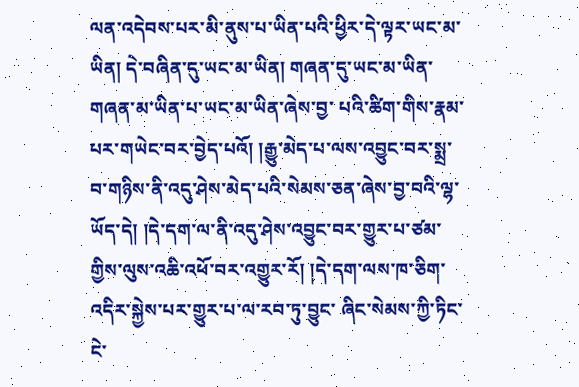ལན་འདེབས་པར་མི་ནུས་པ་ཡིན་པའི་ཕྱིར་དེ་ལྟར་ཡང་མ་ཡིན། དེ་བཞིན་དུ་ཡང་མ་ཡིན། གཞན་དུ་ཡང་མ་ཡིན་གཞན་མ་ཡིན་པ་ཡང་མ་ཡིན་ཞེས་བྱ་ པའི་ཚིག་གིས་རྣམ་པར་གཡེང་བར་བྱེད་པའོ། །རྒྱུ་མེད་པ་ལས་འབྱུང་བར་སྨྲ་བ་གཉིས་ནི་འདུ་ཤེས་མེད་པའི་སེམས་ཅན་ཞེས་བྱ་བའི་ལྷ་ཡོད་དེ། །དེ་དག་ལ་ནི་འདུ་ཤེས་འབྱུང་བར་གྱུར་པ་ཙམ་གྱིས་ལུས་འཆི་འཕོ་བར་འགྱུར་རོ། །དེ་དག་ལས་ཁ་ཅིག་འདིར་སྐྱེས་པར་གྱུར་པ་ལ་རབ་ཏུ་བྱུང་ ཞིང་སེམས་ཀྱི་ཏིང་ངེ་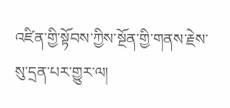འཛིན་གྱི་སྟོབས་ཀྱིས་སྔོན་གྱི་གནས་རྗེས་སུ་དྲན་པར་གྱུར་ལ།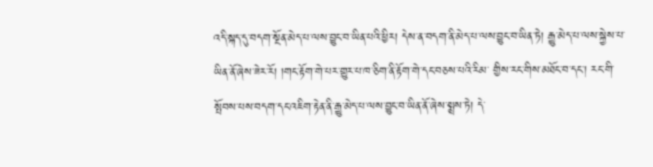འདི་སྐད་དུ་བདག་སྔོན་མེད་པ་ལས་བྱུང་བ་ཡིན་པའི་ཕྱིར། དེས་ན་བདག་ནི་མེད་པ་ལས་བྱུང་བ་ཡིན་ཏེ། རྒྱུ་མེད་པ་ལས་སྐྱེས་པ་ཡིན་ནོ་ཞེས་ཟེར་རོ། །གང་རྟོག་གེ་པར་གྱུར་པ་ཁ་ཅིག་ནི་རྟོག་གེ་དང་བཅས་པའི་རིམ་ གྱིས་རང་གིས་མཐོང་བ་དང་། རང་གི་སྤོབས་པས་བདག་དང་འཇིག་རྟེན་ནི་རྒྱུ་མེད་པ་ལས་བྱུང་བ་ཡིན་ནོ་ཞེས་སྨྲས་ཏེ། དེ་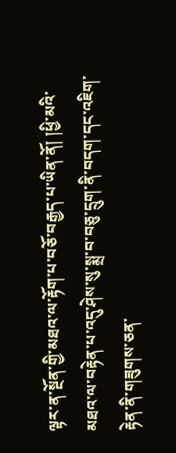ལྟར་ན་སྔོན་གྱི་མཐའ་ལ་རྟོག་པ་བཅོ་བརྒྱད་པ་ཡིན་ནོ། །ཕྱི་མའི་མཐའ་ལ་བརྟེན་པ་འདུ་ཤེས་སུ་སྨྲ་བ་བཅུ་དྲུག་ནི་བདག་དང་འཇིག་རྟེན་ནི་གཟུགས་ཅན་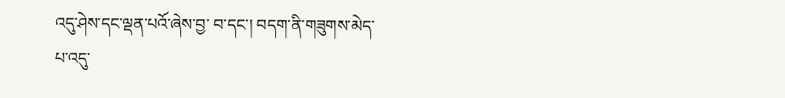འདུ་ཤེས་དང་ལྡན་པའོ་ཞེས་བྱ་ བ་དང་། བདག་ནི་གཟུགས་མེད་པ་འདུ་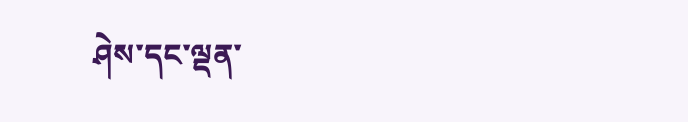ཤེས་དང་ལྡན་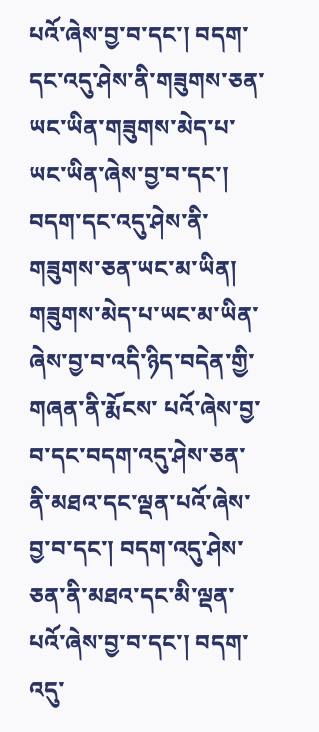པའོ་ཞེས་བྱ་བ་དང་། བདག་དང་འདུ་ཤེས་ནི་གཟུགས་ཅན་ཡང་ཡིན་གཟུགས་མེད་པ་ཡང་ཡིན་ཞེས་བྱ་བ་དང་། བདག་དང་འདུ་ཤེས་ནི་གཟུགས་ཅན་ཡང་མ་ཡིན། གཟུགས་མེད་པ་ཡང་མ་ཡིན་ཞེས་བྱ་བ་འདི་ཉིད་བདེན་གྱི་གཞན་ནི་རྨོངས་ པའོ་ཞེས་བྱ་བ་དང་བདག་འདུ་ཤེས་ཅན་ནི་མཐའ་དང་ལྡན་པའོ་ཞེས་བྱ་བ་དང་། བདག་འདུ་ཤེས་ཅན་ནི་མཐའ་དང་མི་ལྡན་པའོ་ཞེས་བྱ་བ་དང་། བདག་འདུ་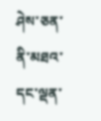ཤེས་ཅན་ནི་མཐའ་དང་ལྡན་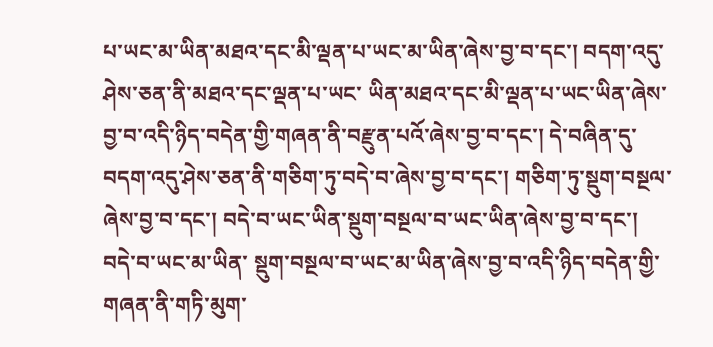པ་ཡང་མ་ཡིན་མཐའ་དང་མི་ལྡན་པ་ཡང་མ་ཡིན་ཞེས་བྱ་བ་དང་། བདག་འདུ་ཤེས་ཅན་ནི་མཐའ་དང་ལྡན་པ་ཡང་ ཡིན་མཐའ་དང་མི་ལྡན་པ་ཡང་ཡིན་ཞེས་བྱ་བ་འདི་ཉིད་བདེན་གྱི་གཞན་ནི་བརྫུན་པའོ་ཞེས་བྱ་བ་དང་། དེ་བཞིན་དུ་བདག་འདུ་ཤེས་ཅན་ནི་གཅིག་ཏུ་བདེ་བ་ཞེས་བྱ་བ་དང་། གཅིག་ཏུ་སྡུག་བསྔལ་ཞེས་བྱ་བ་དང་། བདེ་བ་ཡང་ཡིན་སྡུག་བསྔལ་བ་ཡང་ཡིན་ཞེས་བྱ་བ་དང་། བདེ་བ་ཡང་མ་ཡིན་ སྡུག་བསྔལ་བ་ཡང་མ་ཡིན་ཞེས་བྱ་བ་འདི་ཉིད་བདེན་གྱི་གཞན་ནི་གཏི་མུག་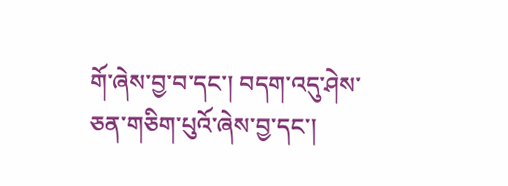གོ་ཞེས་བྱ་བ་དང་། བདག་འདུ་ཤེས་ཅན་གཅིག་པུའོ་ཞེས་བྱ་དང་།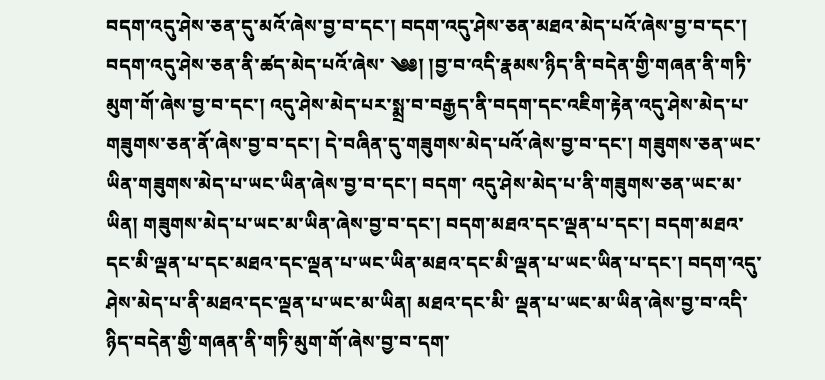བདག་འདུ་ཤེས་ཅན་དུ་མའོ་ཞེས་བྱ་བ་དང་། བདག་འདུ་ཤེས་ཅན་མཐའ་མེད་པའོ་ཞེས་བྱ་བ་དང་། བདག་འདུ་ཤེས་ཅན་ནི་ཚད་མེད་པའོ་ཞེས་ ༄༅། །བྱ་བ་འདི་རྣམས་ཉིད་ནི་བདེན་གྱི་གཞན་ནི་གཏི་མུག་གོ་ཞེས་བྱ་བ་དང་། འདུ་ཤེས་མེད་པར་སྨྲ་བ་བརྒྱད་ནི་བདག་དང་འཇིག་རྟེན་འདུ་ཤེས་མེད་པ་གཟུགས་ཅན་ནོ་ཞེས་བྱ་བ་དང་། དེ་བཞིན་དུ་གཟུགས་མེད་པའོ་ཞེས་བྱ་བ་དང་། གཟུགས་ཅན་ཡང་ཡིན་གཟུགས་མེད་པ་ཡང་ཡིན་ཞེས་བྱ་བ་དང་། བདག་ འདུ་ཤེས་མེད་པ་ནི་གཟུགས་ཅན་ཡང་མ་ཡིན། གཟུགས་མེད་པ་ཡང་མ་ཡིན་ཞེས་བྱ་བ་དང་། བདག་མཐའ་དང་ལྡན་པ་དང་། བདག་མཐའ་དང་མི་ལྡན་པ་དང་མཐའ་དང་ལྡན་པ་ཡང་ཡིན་མཐའ་དང་མི་ལྡན་པ་ཡང་ཡིན་པ་དང་། བདག་འདུ་ཤེས་མེད་པ་ནི་མཐའ་དང་ལྡན་པ་ཡང་མ་ཡིན། མཐའ་དང་མི་ ལྡན་པ་ཡང་མ་ཡིན་ཞེས་བྱ་བ་འདི་ཉིད་བདེན་གྱི་གཞན་ནི་གཏི་མུག་གོ་ཞེས་བྱ་བ་དག་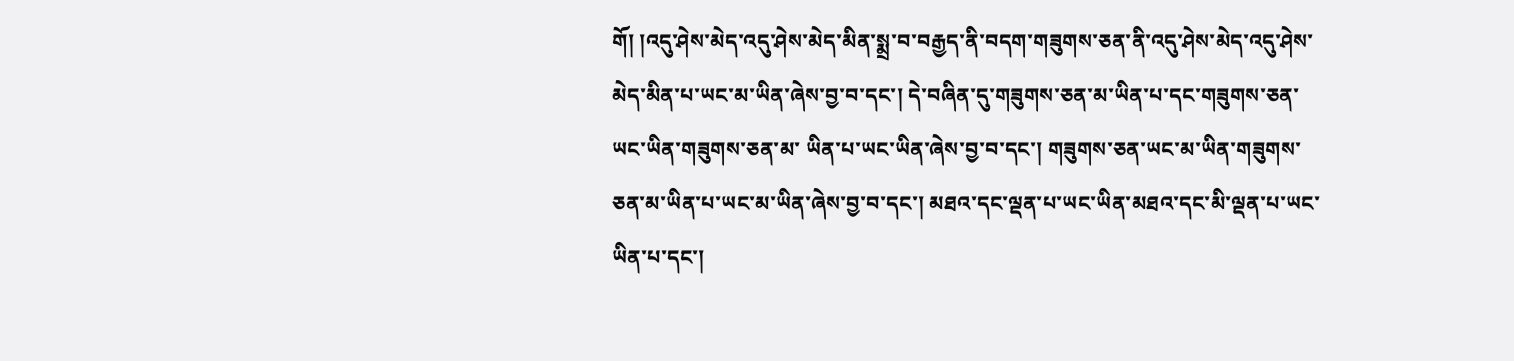གོ། །འདུ་ཤེས་མེད་འདུ་ཤེས་མེད་མིན་སྨྲ་བ་བརྒྱད་ནི་བདག་གཟུགས་ཅན་ནི་འདུ་ཤེས་མེད་འདུ་ཤེས་མེད་མིན་པ་ཡང་མ་ཡིན་ཞེས་བྱ་བ་དང་། དེ་བཞིན་དུ་གཟུགས་ཅན་མ་ཡིན་པ་དང་གཟུགས་ཅན་ཡང་ཡིན་གཟུགས་ཅན་མ་ ཡིན་པ་ཡང་ཡིན་ཞེས་བྱ་བ་དང་། གཟུགས་ཅན་ཡང་མ་ཡིན་གཟུགས་ཅན་མ་ཡིན་པ་ཡང་མ་ཡིན་ཞེས་བྱ་བ་དང་། མཐའ་དང་ལྡན་པ་ཡང་ཡིན་མཐའ་དང་མི་ལྡན་པ་ཡང་ཡིན་པ་དང་།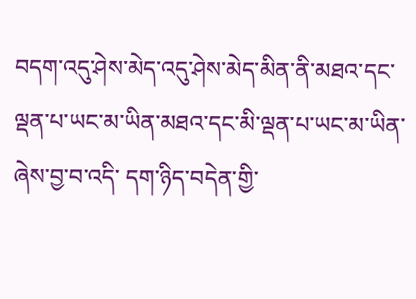བདག་འདུ་ཤེས་མེད་འདུ་ཤེས་མེད་མིན་ནི་མཐའ་དང་ལྡན་པ་ཡང་མ་ཡིན་མཐའ་དང་མི་ལྡན་པ་ཡང་མ་ཡིན་ཞེས་བྱ་བ་འདི་ དག་ཉིད་བདེན་གྱི་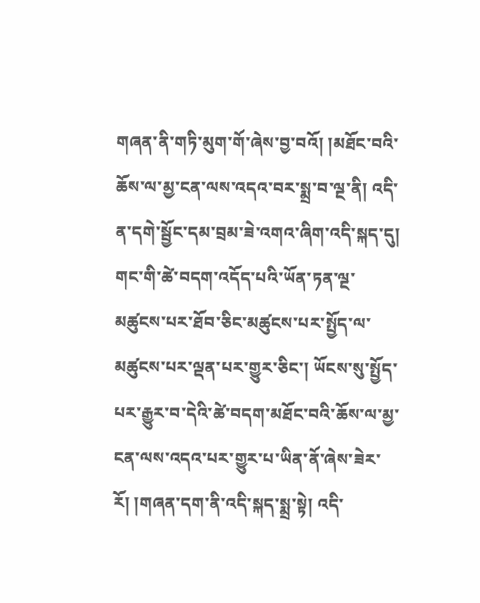གཞན་ནི་གཏི་མུག་གོ་ཞེས་བྱ་བའོ། །མཐོང་བའི་ཆོས་ལ་མྱ་ངན་ལས་འདའ་བར་སྨྲ་བ་ལྔ་ནི། འདི་ན་དགེ་སྦྱོང་དམ་བྲམ་ཟེ་འགའ་ཞིག་འདི་སྐད་དུ། གང་གི་ཚེ་བདག་འདོད་པའི་ཡོན་ཏན་ལྔ་མཚུངས་པར་ཐོབ་ཅིང་མཚུངས་པར་སྤྱོད་ལ་མཚུངས་པར་ལྡན་པར་གྱུར་ཅིང་། ཡོངས་སུ་སྤྱོད་ པར་རྒྱུར་བ་དེའི་ཚེ་བདག་མཐོང་བའི་ཆོས་ལ་མྱ་ངན་ལས་འདའ་པར་གྱུར་པ་ཡིན་ནོ་ཞེས་ཟེར་རོ། །གཞན་དག་ནི་འདི་སྐད་སྨྲ་སྟེ། འདི་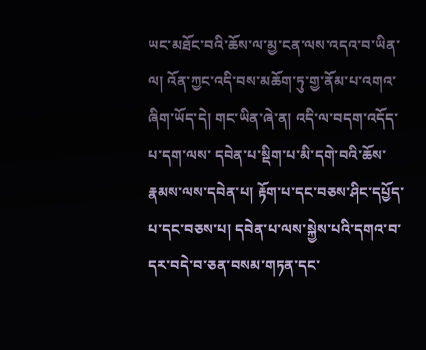ཡང་མཐོང་བའི་ཆོས་ལ་མྱ་ངན་ལས་འདའ་བ་ཡིན་ལ། འོན་ཀྱང་འདི་བས་མཆོག་ཏུ་གྱ་ནོམ་པ་འགའ་ཞིག་ཡོད་དེ། གང་ཡིན་ཞེ་ན། འདི་ལ་བདག་འདོད་པ་དག་ལས་ དབེན་པ་སྡིག་པ་མི་དགེ་བའི་ཆོས་རྣམས་ལས་དབེན་པ། རྟོག་པ་དང་བཅས་ཤིང་དཔྱོད་པ་དང་བཅས་པ། དབེན་པ་ལས་སྐྱེས་པའི་དགའ་བ་དར་བདེ་བ་ཅན་བསམ་གཏན་དང་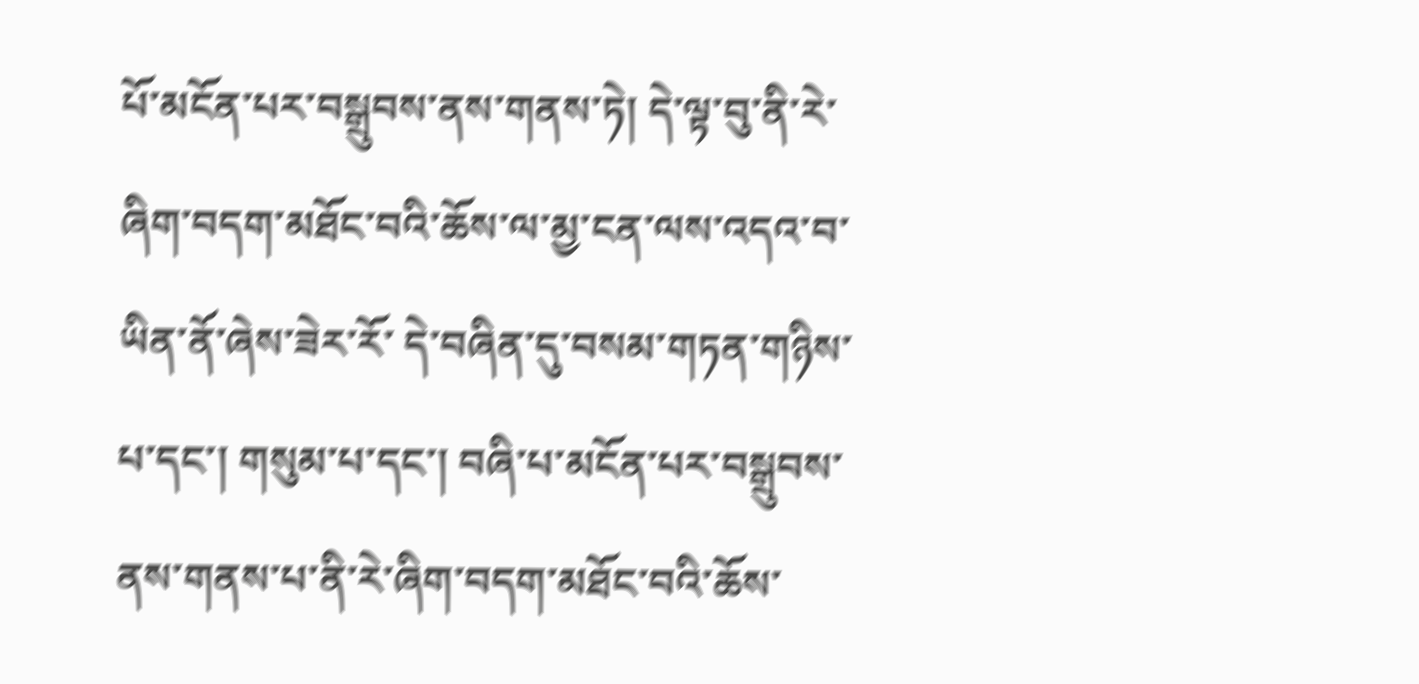པོ་མངོན་པར་བསྒྲུབས་ནས་གནས་ཏེ། དེ་ལྟ་བུ་ནི་རེ་ཞིག་བདག་མཐོང་བའི་ཆོས་ལ་མྱ་ངན་ལས་འདའ་བ་ཡིན་ནོ་ཞེས་ཟེར་རོ་ དེ་བཞིན་དུ་བསམ་གཏན་གཉིས་པ་དང་། གསུམ་པ་དང་། བཞི་པ་མངོན་པར་བསྒྲུབས་ནས་གནས་པ་ནི་རེ་ཞིག་བདག་མཐོང་བའི་ཆོས་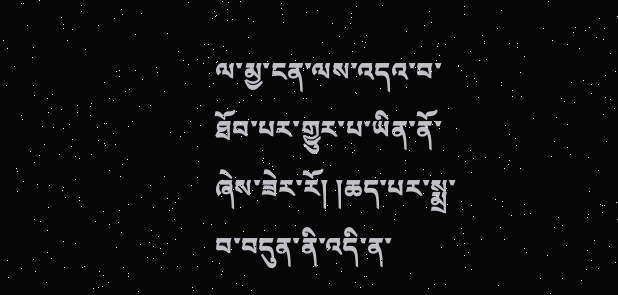ལ་མྱ་ངན་ལས་འདའ་བ་ཐོབ་པར་གྱུར་པ་ཡིན་ནོ་ཞེས་ཟེར་རོ། །ཆད་པར་སྨྲ་བ་བདུན་ནི་འདི་ན་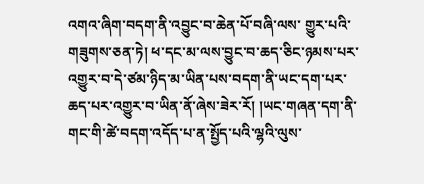འགའ་ཞིག་བདག་ནི་འབྱུང་བ་ཆེན་པོ་བཞི་ལས་ གྱུར་པའི་གཟུགས་ཅན་ཏེ། ཕ་དང་མ་ལས་བྱུང་བ་ཆད་ཅིང་ཉམས་པར་འགྱུར་བ་དེ་ཙམ་ཉིད་མ་ཡིན་པས་བདག་ནི་ཡང་དག་པར་ཆད་པར་འགྱུར་བ་ཡིན་ནོ་ཞེས་ཟེར་རོ། །ཡང་གཞན་དག་ནི་གང་གི་ཚེ་བདག་འདོད་པ་ན་སྤྱོད་པའི་ལྷའི་ལུས་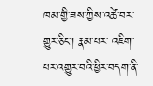ཁམ་གྱི་ཟས་ཀྱིས་འཚེ་བར་གྱུར་ཅིང་། རྣམ་པར་ འཇིག་པར་འགྱུར་བའི་ཕྱིར་བདག་ནི་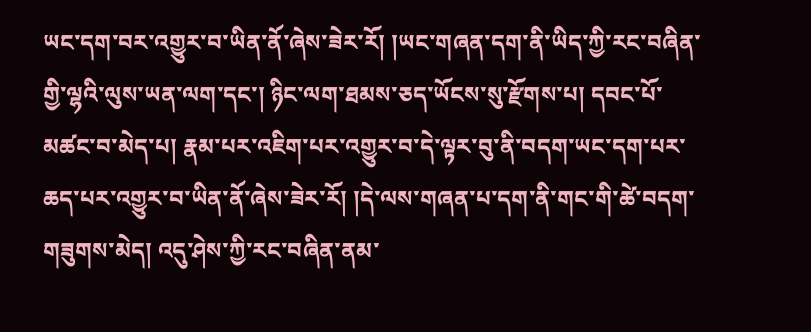ཡང་དག་བར་འགྱུར་བ་ཡིན་ནོ་ཞེས་ཟེར་རོ། །ཡང་གཞན་དག་ནི་ཡིད་ཀྱི་རང་བཞིན་གྱི་ལྷའི་ལུས་ཡན་ལག་དང་། ཉིང་ལག་ཐམས་ཅད་ཡོངས་སུ་རྫོགས་པ། དབང་པོ་མཚང་བ་མེད་པ། རྣམ་པར་འཇིག་པར་འགྱུར་བ་དེ་ལྟར་བུ་ནི་བདག་ཡང་དག་པར་ ཆད་པར་འགྱུར་བ་ཡིན་ནོ་ཞེས་ཟེར་རོ། །དེ་ལས་གཞན་པ་དག་ནི་གང་གི་ཚེ་བདག་གཟུགས་མེད། འདུ་ཤེས་ཀྱི་རང་བཞིན་ནམ་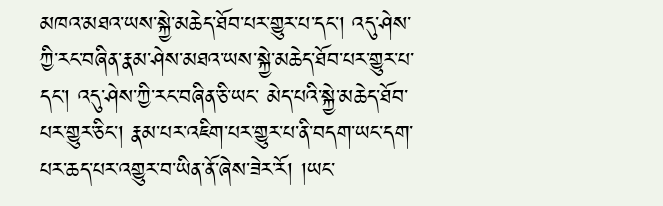མཁའ་མཐའ་ཡས་སྐྱེ་མཆེད་ཐོབ་པར་གྱུར་པ་དང་། འདུ་ཤེས་ཀྱི་རང་བཞིན་རྣམ་ཤེས་མཐའ་ཡས་སྐྱེ་མཆེད་ཐོབ་པར་གྱུར་པ་དང་། འདུ་ཤེས་ཀྱི་རང་བཞིན་ཅི་ཡང་ མེད་པའི་སྐྱེ་མཆེད་ཐོབ་པར་གྱུར་ཅིང་། རྣམ་པར་འཇིག་པར་གྱུར་པ་ནི་བདག་ཡང་དག་པར་ཆད་པར་འགྱུར་བ་ཡིན་ནོ་ཞེས་ཟེར་རོ། །ཡང་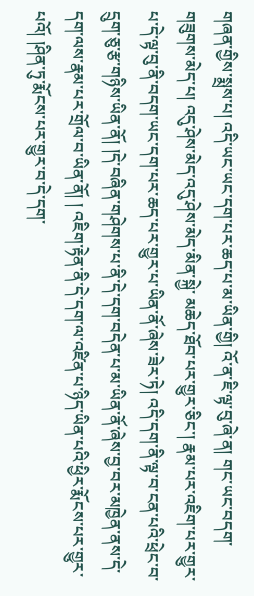གཞན་གྱིས་སྨྲས་པ། འདི་ཡང་ཡང་དག་པར་ཆད་པ་མ་ཡིན་གྱི། འོ་ན་ཇི་ལྟ་བུ་ཞེ་ན། གང་ཡང་བདག་གཟུགས་མེད་པ། འདུ་ཤེས་མེད་འདུ་ཤེས་མེད་མིན་སྐྱེ་ མཆེད་ཐོབ་པར་གྱུར་ཅིང་། རྣམ་པར་འཇིག་པར་གྱུར་པ་དེ་ལྟ་བུ་ནི་བདག་ཡང་དག་པར་ཆད་པར་གྱུར་པ་ཡིན་ནོ་ཞེས་ཟེར་ཏེ། འདི་དག་ནི་ལྟ་བ་ངན་པའི་ཕྲེང་བ་དྲུག་ཅུ་རྩ་གཉིས་ཡིན་ནོ། །དེ་བཞིན་གཤེགས་པ་ནི་དེ་དག་བདེན་པ་མ་ཡིན་ནོ་ཞེས་བྱ་བར་མཁྱེན་ནས་དེ་དག་ལས་རྣམ་པར་གྲོལ་བ་ཡིན་ནོ། ། འཇིག་རྟེན་ནི་དེ་དག་ལ་འཛིན་པ་ཉིད་ཡིན་པའི་ཕྱིར་རྨོངས་པར་གྱུར་པའོ། །ཤིན་ཏུ་རྨོངས་པར་གྱུར་བ་དེ་དག་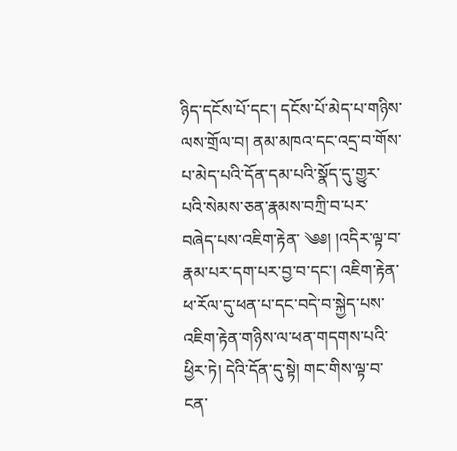ཉིད་དངོས་པོ་དང་། དངོས་པོ་མེད་པ་གཉིས་ལས་གྲོལ་བ། ནམ་མཁའ་དང་འདྲ་བ་གོས་པ་མེད་པའི་དོན་དམ་པའི་སྣོད་དུ་གྱུར་པའི་སེམས་ཅན་རྣམས་བཀྲི་བ་པར་བཞེད་པས་འཇིག་རྟེན་ ༄༅། །འདིར་ལྟ་བ་རྣམ་པར་དག་པར་བྱ་བ་དང་། འཇིག་རྟེན་ཕ་རོལ་དུ་ཕན་པ་དང་བདེ་བ་སྐྱེད་པས་འཇིག་རྟེན་གཉིས་ལ་ཕན་གདགས་པའི་ཕྱིར་ཏེ། དེའི་དོན་དུ་སྟེ། གང་གིས་ལྟ་བ་ངན་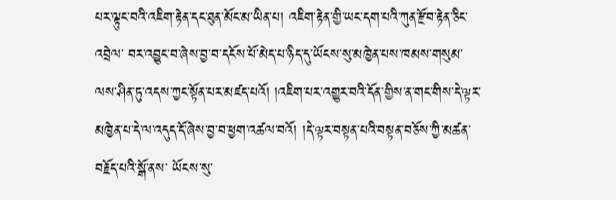པར་ལྟུང་བའི་འཇིག་རྟེན་དང་ཐུན་མོང་མ་ཡིན་པ། འཇིག་རྟེན་གྱི་ཡང་དག་པའི་ཀུན་རྫོབ་རྟེན་ཅིང་འབྲེལ་ བར་འབྱུང་བ་ཞེས་བྱ་བ་དངོས་པོ་མེད་པ་ཉིད་དུ་ཡོངས་སུ་མཁྱེན་པས་ཁམས་གསུམ་ལས་ཤིན་ཏུ་འདས་ཀྱང་སྟོན་པར་མཛད་པའོ། །འཇིག་པར་འགྱུར་བའི་དོན་གྱིས་ན་གང་གིས་དེ་ལྟར་མཁྱེན་པ་དེ་ལ་འདུད་དོ་ཞེས་བྱ་བ་ཕྱག་འཚལ་བའོ། །དེ་ལྟར་བསྟན་པའི་བསྟན་བཅོས་ཀྱི་མཚན་བརྗོད་པའི་སྒོ་ནས་ ཡོངས་སུ་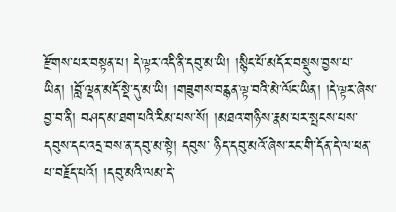རྫོགས་པར་བསྟན་པ། དེ་ལྟར་འདི་ནི་དབུ་མ་ཡི། །སྙིང་པོ་མདོར་བསྡུས་བྱས་པ་ཡིན། །བློ་ལྡན་མདོ་སྡེ་དུ་མ་ཡི། །གཟུགས་བརྙན་ལྟ་བའི་མེ་ལོང་ཡིན། །དེ་ལྟར་ཞེས་བྱ་བ་ནི། བཤད་མ་ཐག་པའི་རིམ་པས་སོ། །མཐའ་གཉིས་རྣམ་པར་སྤངས་པས་དབུས་དང་འདྲ་བས་ན་དབུ་མ་སྟེ། དབུས་ ཉིད་དབུ་མའོ་ཞེས་རང་གི་དོན་དེ་ལ་ཕན་པ་བརྗོད་པའོ། །དབུ་མའི་ལམ་དེ་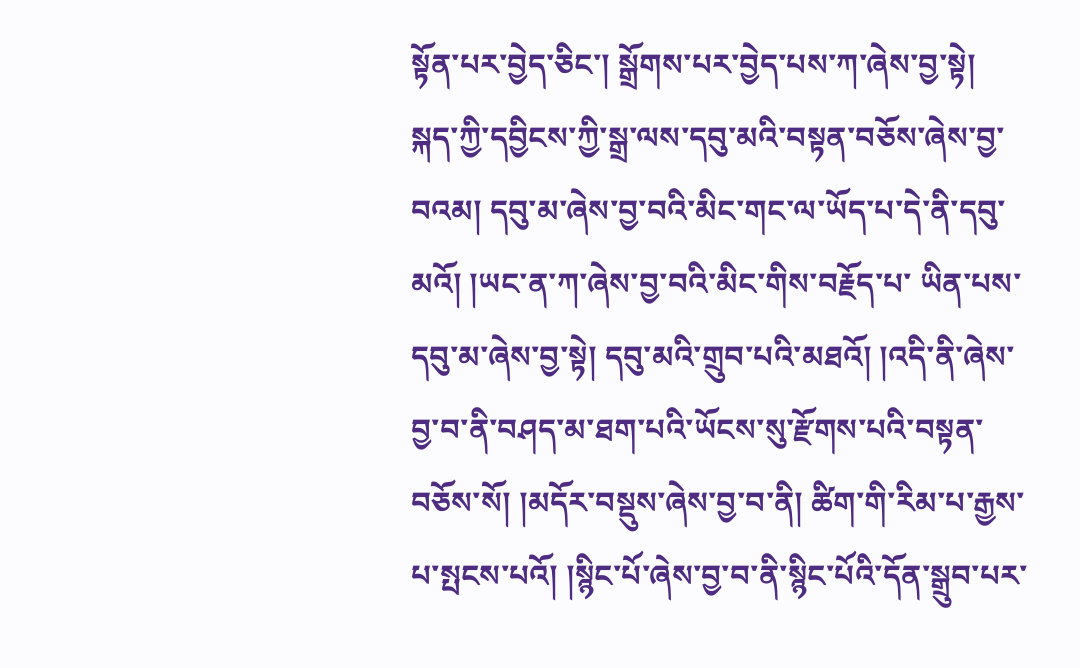སྟོན་པར་བྱེད་ཅིང་། སྒྲོགས་པར་བྱེད་པས་ཀ་ཞེས་བྱ་སྟེ། སྐད་ཀྱི་དབྱིངས་ཀྱི་སྒྲ་ལས་དབུ་མའི་བསྟན་བཅོས་ཞེས་བྱ་བའམ། དབུ་མ་ཞེས་བྱ་བའི་མིང་གང་ལ་ཡོད་པ་དེ་ནི་དབུ་མའོ། །ཡང་ན་ཀ་ཞེས་བྱ་བའི་མིང་གིས་བརྗོད་པ་ ཡིན་པས་དབུ་མ་ཞེས་བྱ་སྟེ། དབུ་མའི་གྲུབ་པའི་མཐའོ། །འདི་ནི་ཞེས་བྱ་བ་ནི་བཤད་མ་ཐག་པའི་ཡོངས་སུ་རྫོགས་པའི་བསྟན་བཅོས་སོ། །མདོར་བསྡུས་ཞེས་བྱ་བ་ནི། ཚིག་གི་རིམ་པ་རྒྱས་པ་སྤངས་པའོ། །སྙིང་པོ་ཞེས་བྱ་བ་ནི་སྙིང་པོའི་དོན་སྒྲུབ་པར་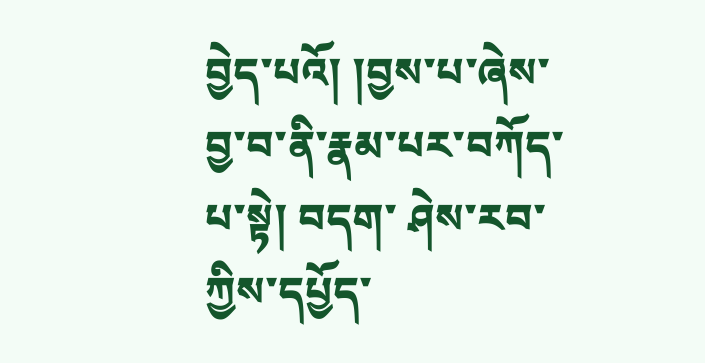བྱེད་པའོ། །བྱས་པ་ཞེས་བྱ་བ་ནི་རྣམ་པར་བཀོད་པ་སྟེ། བདག་ ཤེས་རབ་ཀྱིས་དཔྱོད་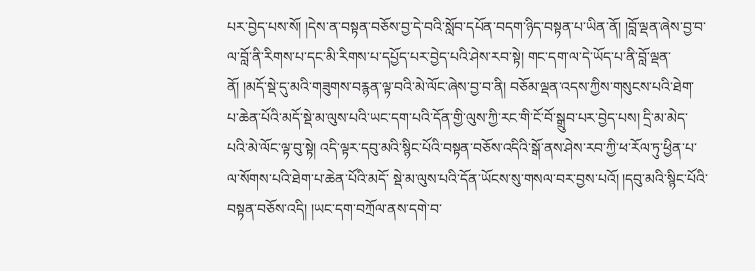པར་བྱེད་པས་སོ། །དེས་ན་བསྟན་བཅོས་བྱ་དེ་བའི་སློབ་དཔོན་བདག་ཉིད་བསྟན་པ་ཡིན་ནོ། །བློ་ལྡན་ཞེས་བྱ་བ་ལ་བློ་ནི་རིགས་པ་དང་མི་རིགས་པ་དཔྱོད་པར་བྱེད་པའི་ཤེས་རབ་སྟེ། གང་དག་ལ་དེ་ཡོད་པ་ནི་བློ་ལྡན་ནོ། །མདོ་སྡེ་དུ་མའི་གཟུགས་བརྙན་ལྟ་བའི་མེ་ལོང་ཞེས་བྱ་བ་ནི། བཅོམ་ལྡན་འདས་ཀྱིས་གསུངས་པའི་ཐེག་པ་ཆེན་པོའི་མདོ་སྡེ་མ་ལུས་པའི་ཡང་དག་པའི་དོན་གྱི་ལུས་ཀྱི་རང་གི་ངོ་བོ་སྒྲུབ་པར་བྱེད་པས། དྲི་མ་མེད་པའི་མེ་ལོང་ལྟ་བུ་སྟེ། འདི་ལྟར་དབུ་མའི་སྙིང་པོའི་བསྟན་བཅོས་འདིའི་སྒོ་ནས་ཤེས་རབ་ཀྱི་ཕ་རོལ་ཏུ་ཕྱིན་པ་ལ་སོགས་པའི་ཐེག་པ་ཆེན་པོའི་མདོ་ སྡེ་མ་ལུས་པའི་དོན་ཡོངས་སུ་གསལ་བར་བྱས་པའོ། །དབུ་མའི་སྙིང་པོའི་བསྟན་བཅོས་འདི། །ཡང་དག་བཀྲོལ་ནས་དགེ་བ་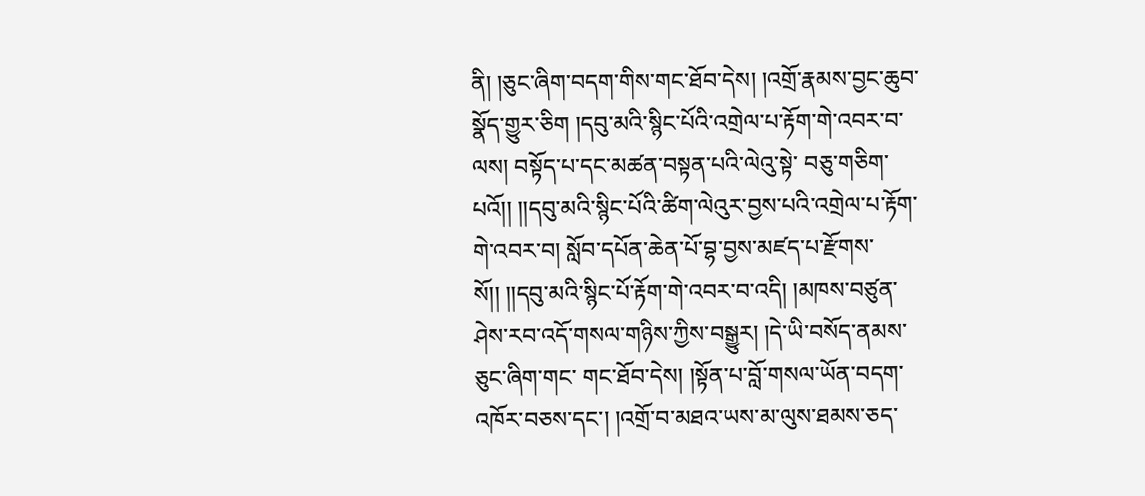ནི། །ཅུང་ཞིག་བདག་གིས་གང་ཐོབ་དེས། །འགྲོ་རྣམས་བྱང་ཆུབ་སྣོད་གྱུར་ཅིག །དབུ་མའི་སྙིང་པོའི་འགྲེལ་པ་རྟོག་གེ་འབར་བ་ལས། བསྟོད་པ་དང་མཚན་བསྟན་པའི་ལེའུ་སྟེ་ བཅུ་གཅིག་པའོ།། །།དབུ་མའི་སྙིང་པོའི་ཚིག་ལེའུར་བྱས་པའི་འགྲེལ་པ་རྟོག་གེ་འབར་བ། སློབ་དཔོན་ཆེན་པོ་བྷ་བྱས་མཛད་པ་རྫོགས་སོ།། །།དབུ་མའི་སྙིང་པོ་རྟོག་གེ་འབར་བ་འདི། །མཁས་བཙུན་ཤེས་རབ་འདོ་གསལ་གཉིས་ཀྱིས་བསྒྱུར། །དེ་ཡི་བསོད་ནམས་ཅུང་ཞིག་གང་ གང་ཐོབ་དེས། །སྟོན་པ་བློ་གསལ་ཡོན་བདག་འཁོར་བཅས་དང་། །འགྲོ་བ་མཐའ་ཡས་མ་ལུས་ཐམས་ཅད་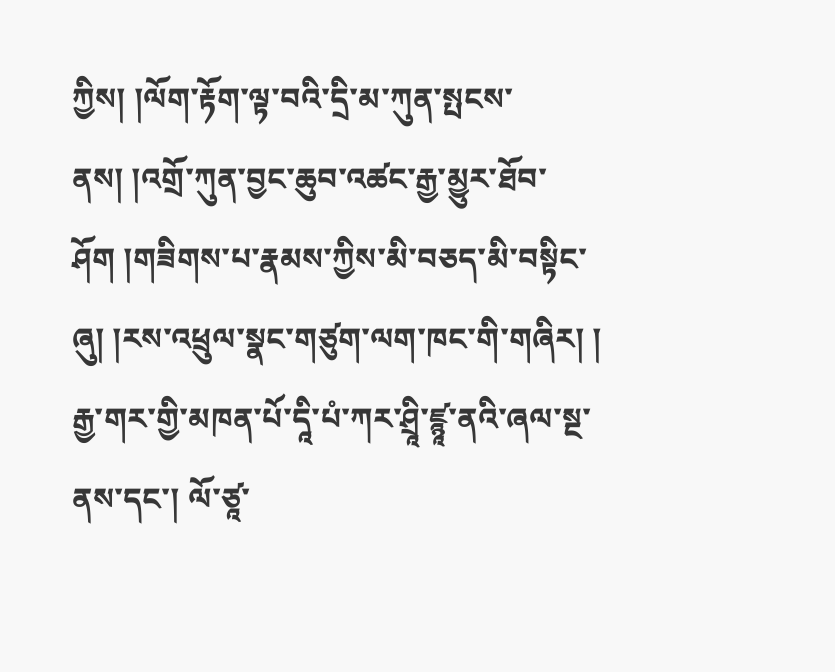ཀྱིས། །ལོག་རྟོག་ལྟ་བའི་དྲི་མ་ཀུན་སྤངས་ནས། །འགྲོ་ཀུན་བྱང་ཆུབ་འཚང་རྒྱ་མྱུར་ཐོབ་ཤོག །གཟིགས་པ་རྣམས་ཀྱིས་མི་བཅད་མི་བསྟིང་ཞུ། །རས་འཕྲུལ་སྣང་གཙུག་ལག་ཁང་གི་གཞིར། ། རྒྱ་གར་གྱི་མཁན་པོ་དཱི་པཾ་ཀར་ཤྲཱི་ཛྙཱ་ནའི་ཞལ་སྔ་ནས་དང་། ལོ་ཙཱ་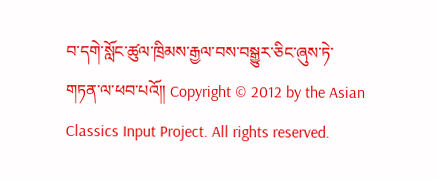བ་དགེ་སློང་ཚུལ་ཁྲིམས་རྒྱལ་བས་བསྒྱུར་ཅིང་ཞུས་ཏེ་གཏན་ལ་ཕབ་པའོ།། Copyright © 2012 by the Asian Classics Input Project. All rights reserved.